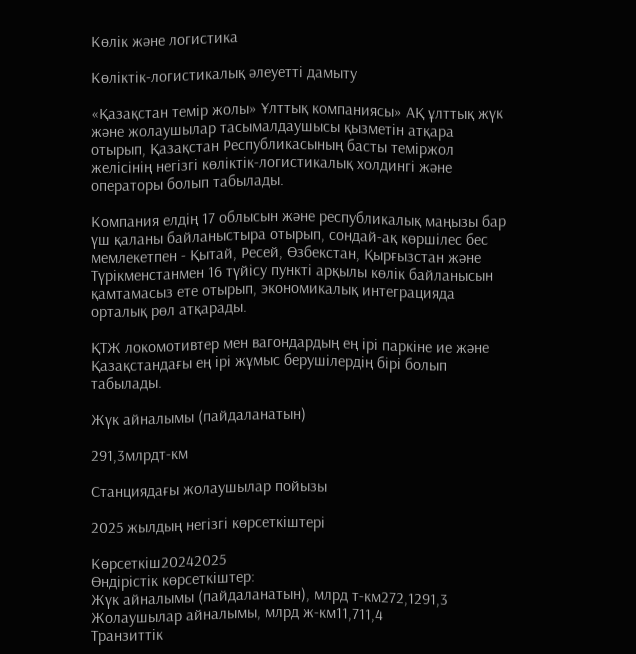Көлік және логистика

Көліктік-логистикалық әлеуетті дамыту

«Қазақстан темір жолы» Ұлттық компаниясы» АҚ ұлттық жүк және жолаушылар тасымалдаушысы қызметін атқара отырып, Қазақстан Республикасының басты теміржол желісінің негізгі көліктік-логистикалық холдингі және операторы болып табылады.

Компания елдің 17 облысын және республикалық маңызы бар үш қаланы байланыстыра отырып, сондай-ақ көршілес бес мемлекетпен - Қытай, Ресей, Өзбекстан, Қырғызстан және Түрікменстанмен 16 түйісу пункті арқылы көлік байланысын қамтамасыз ете отырып, экономикалық интеграцияда орталық рөл атқарады.

ҚТЖ локомотивтер мен вагондардың ең ірі паркіне ие және Қазақстандағы ең ірі жұмыс берушілердің бірі болып табылады.

Жүк айналымы (пайдаланатын)

291,3млрдт-км

Станциядағы жолаушылар пойызы

2025 жылдың негізгі көрсеткіштері

Көрсеткіш20242025
Өндірістік көрсеткіштер:
Жүк айналымы (пайдаланатын), млрд т-км272,1291,3
Жолаушылар айналымы, млрд ж-км11,711,4
Транзиттік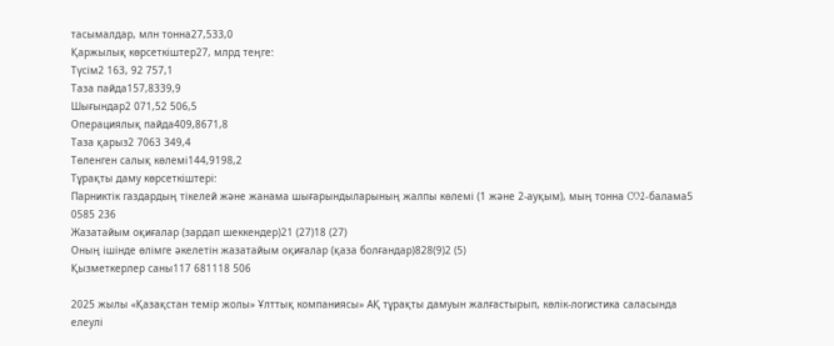тасымалдар, млн тонна27,533,0
Қаржылық көрсеткіштер27, млрд теңге:
Түсім2 163, 92 757,1
Таза пайда157,8339,9
Шығындар2 071,52 506,5
Операциялық пайда409,8671,8
Таза қарыз2 7063 349,4
Төленген салық көлемі144,9198,2
Тұрақты даму көрсеткіштері:
Парниктік газдардың тікелей және жанама шығарындыларының жалпы көлемі (1 және 2-ауқым), мың тонна CO2-балама5 0585 236
Жазатайым оқиғалар (зардап шеккендер)21 (27)18 (27)
Оның ішінде өлімге әкелетін жазатайым оқиғалар (қаза болғандар)828(9)2 (5)
Қызметкерлер саны117 681118 506

2025 жылы «Қазақстан темір жолы» Ұлттық компаниясы» АҚ тұрақты дамуын жалғастырып, көлік-логистика саласында елеулі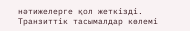нәтижелерге қол жеткізді. Транзиттік тасымалдар көлемі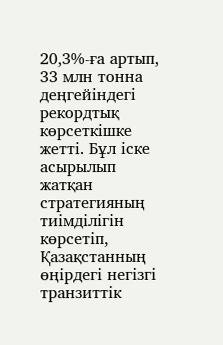20,3%-ға артып, 33 млн тонна деңгейіндегі рекордтық көрсеткішке жетті. Бұл іске асырылып жатқан стратегияның тиімділігін көрсетіп, Қазақстанның өңірдегі негізгі транзиттік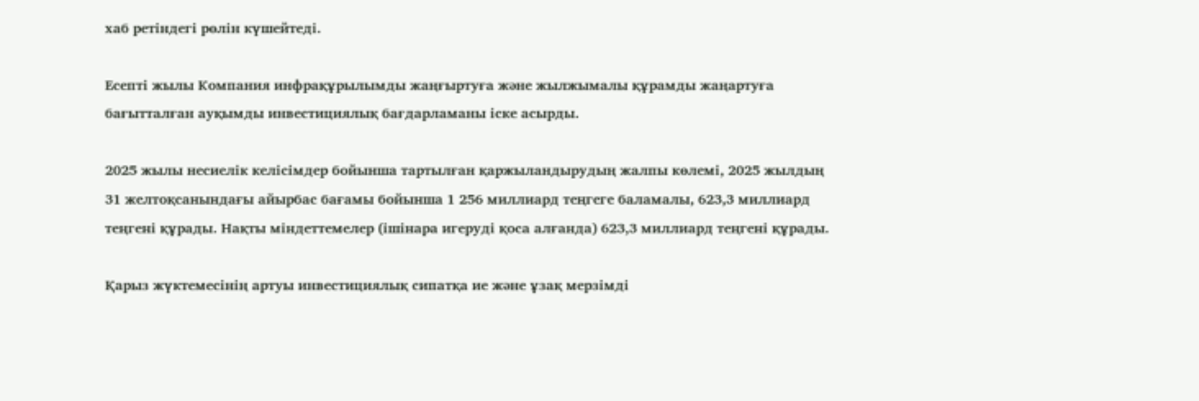хаб ретіндегі рөлін күшейтеді.

Есепті жылы Компания инфрақұрылымды жаңғыртуға және жылжымалы құрамды жаңартуға бағытталған ауқымды инвестициялық бағдарламаны іске асырды.

2025 жылы несиелік келісімдер бойынша тартылған қаржыландырудың жалпы көлемі, 2025 жылдың 31 желтоқсанындағы айырбас бағамы бойынша 1 256 миллиард теңгеге баламалы, 623,3 миллиард теңгені құрады. Нақты міндеттемелер (ішінара игеруді қоса алғанда) 623,3 миллиард теңгені құрады.

Қарыз жүктемесінің артуы инвестициялық сипатқа ие және ұзақ мерзімді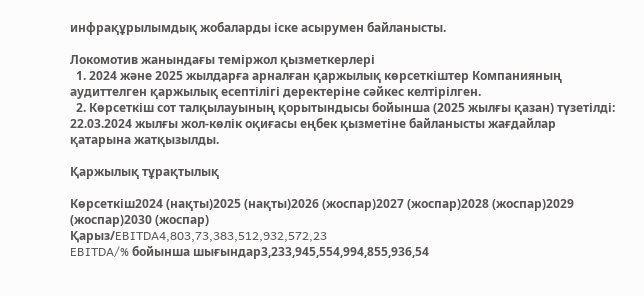инфрақұрылымдық жобаларды іске асырумен байланысты.

Локомотив жанындағы теміржол қызметкерлері
  1. 2024 және 2025 жылдарға арналған қаржылық көрсеткіштер Компанияның аудиттелген қаржылық есептілігі деректеріне сәйкес келтірілген.
  2. Көрсеткіш сот талқылауының қорытындысы бойынша (2025 жылғы қазан) түзетілді: 22.03.2024 жылғы жол-көлік оқиғасы еңбек қызметіне байланысты жағдайлар қатарына жатқызылды.

Қаржылық тұрақтылық

Көрсеткіш2024 (нақты)2025 (нақты)2026 (жоспар)2027 (жоспар)2028 (жоспар)2029 (жоспар)2030 (жоспар)
Қарыз/EBITDA4,803,73,383,512,932,572,23
EBITDA/% бойынша шығындар3,233,945,554,994,855,936,54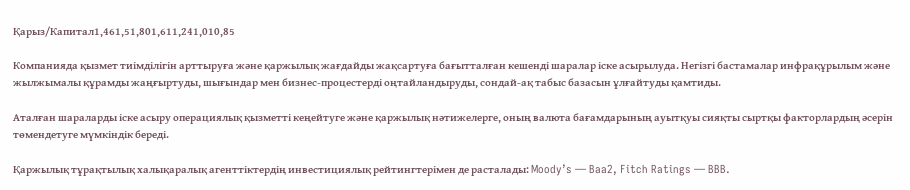Қарыз/Капитал1,461,51,801,611,241,010,85

Компанияда қызмет тиімділігін арттыруға және қаржылық жағдайды жақсартуға бағытталған кешенді шаралар іске асырылуда. Негізгі бастамалар инфрақұрылым және жылжымалы құрамды жаңғыртуды, шығындар мен бизнес-процестерді оңтайландыруды, сондай-ақ табыс базасын ұлғайтуды қамтиды.

Аталған шараларды іске асыру операциялық қызметті кеңейтуге және қаржылық нәтижелерге, оның валюта бағамдарының ауытқуы сияқты сыртқы факторлардың әсерін төмендетуге мүмкіндік береді.

Қаржылық тұрақтылық халықаралық агенттіктердің инвестициялық рейтингтерімен де расталады: Moody’s — Baa2, Fitch Ratings — BBB.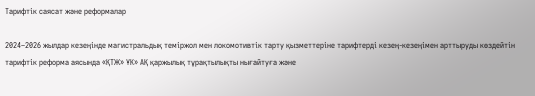Тарифтік саясат және реформалар

2024–2026 жылдар кезеңінде магистральдық теміржол мен локомотивтік тарту қызметтеріне тарифтерді кезең-кезеңімен арттыруды көздейтін тарифтік реформа аясында «ҚТЖ» ҰК» АҚ қаржылық тұрақтылықты нығайтуға және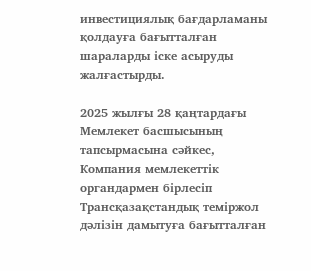инвестициялық бағдарламаны қолдауға бағытталған шараларды іске асыруды жалғастырды.

2025 жылғы 28 қаңтардағы Мемлекет басшысының тапсырмасына сәйкес, Компания мемлекеттік органдармен бірлесіп Трансқазақстандық теміржол дәлізін дамытуға бағытталған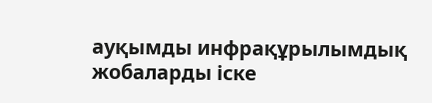ауқымды инфрақұрылымдық жобаларды іске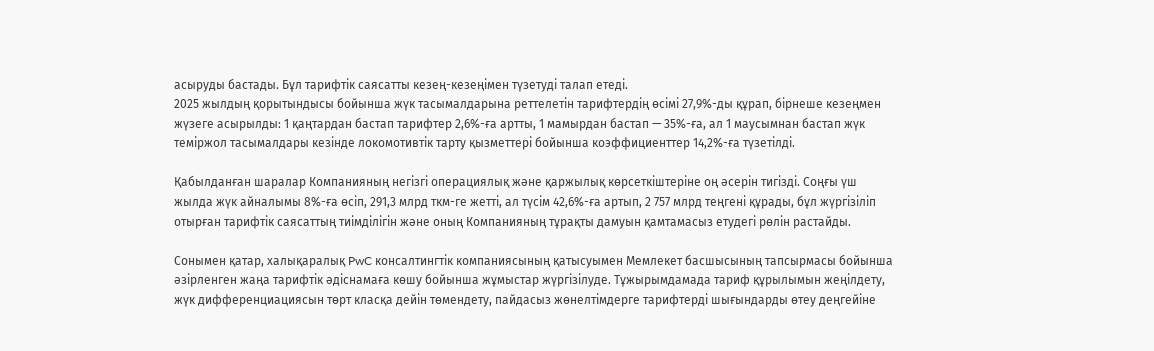асыруды бастады. Бұл тарифтік саясатты кезең-кезеңімен түзетуді талап етеді.
2025 жылдың қорытындысы бойынша жүк тасымалдарына реттелетін тарифтердің өсімі 27,9%-ды құрап, бірнеше кезеңмен жүзеге асырылды: 1 қаңтардан бастап тарифтер 2,6%-ға артты, 1 мамырдан бастап — 35%-ға, ал 1 маусымнан бастап жүк теміржол тасымалдары кезінде локомотивтік тарту қызметтері бойынша коэффициенттер 14,2%-ға түзетілді.

Қабылданған шаралар Компанияның негізгі операциялық және қаржылық көрсеткіштеріне оң әсерін тигізді. Соңғы үш жылда жүк айналымы 8%-ға өсіп, 291,3 млрд ткм-ге жетті, ал түсім 42,6%-ға артып, 2 757 млрд теңгені құрады, бұл жүргізіліп отырған тарифтік саясаттың тиімділігін және оның Компанияның тұрақты дамуын қамтамасыз етудегі рөлін растайды.

Сонымен қатар, халықаралық PwC консалтингтік компаниясының қатысуымен Мемлекет басшысының тапсырмасы бойынша әзірленген жаңа тарифтік әдіснамаға көшу бойынша жұмыстар жүргізілуде. Тұжырымдамада тариф құрылымын жеңілдету, жүк дифференциациясын төрт класқа дейін төмендету, пайдасыз жөнелтімдерге тарифтерді шығындарды өтеу деңгейіне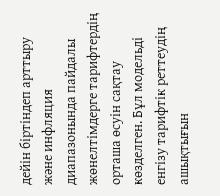дейін біртіндеп арттыру және инфляция диапазонында пайдалы жөнелтімдерге тарифтердің орташа өсуін сақтау көзделген. Бұл модельді енгізу тарифтік реттеудің ашықтығын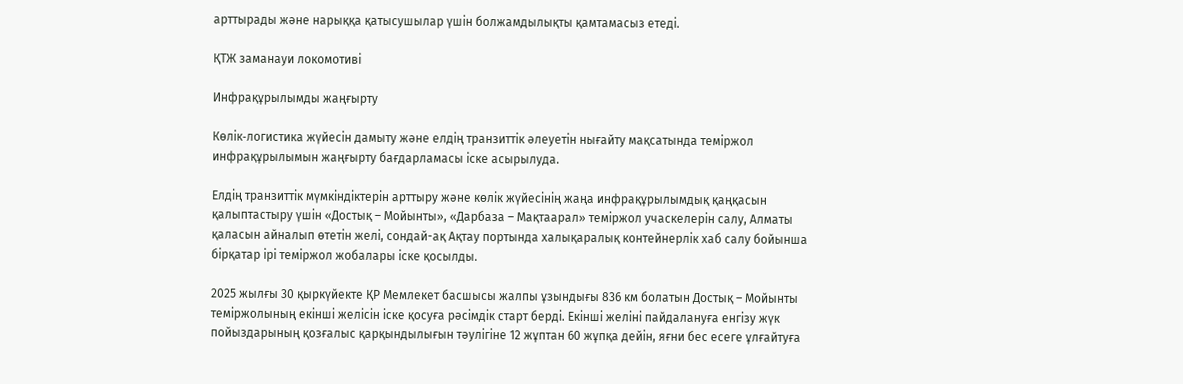арттырады және нарыққа қатысушылар үшін болжамдылықты қамтамасыз етеді.

ҚТЖ заманауи локомотиві

Инфрақұрылымды жаңғырту

Көлік‑логистика жүйеcін дамыту және елдің транзиттік әлеуетін нығайту мақсатында теміржол инфрақұрылымын жаңғырту бағдарламасы іске асырылуда.

Елдің транзиттік мүмкіндіктерін арттыру және көлік жүйесінің жаңа инфрақұрылымдық қаңқасын қалыптастыру үшін «Достық – Мойынты», «Дарбаза – Мақтаарал» теміржол учаскелерін салу, Алматы қаласын айналып өтетін желі, сондай-ақ Ақтау портында халықаралық контейнерлік хаб салу бойынша бірқатар ірі теміржол жобалары іске қосылды.

2025 жылғы 30 қыркүйекте ҚР Мемлекет басшысы жалпы ұзындығы 836 км болатын Достық – Мойынты теміржолының екінші желісін іске қосуға рәсімдік старт берді. Екінші желіні пайдалануға енгізу жүк пойыздарының қозғалыс қарқындылығын тәулігіне 12 жұптан 60 жұпқа дейін, яғни бес есеге ұлғайтуға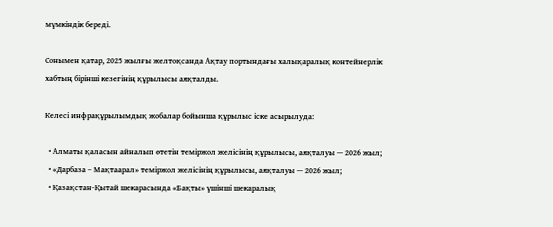мүмкіндік береді.

Сонымен қатар, 2025 жылғы желтоқсанда Ақтау портындағы халықаралық контейнерлік хабтың бірінші кезегінің құрылысы аяқталды.

Келесі инфрақұрылымдық жобалар бойынша құрылыс іске асырылуда:

  • Алматы қаласын айналып өтетін теміржол желісінің құрылысы, аяқталуы — 2026 жыл;
  • «Дарбаза – Мақтаарал» теміржол желісінің құрылысы, аяқталуы — 2026 жыл;
  • Қазақстан‑Қытай шекарасында «Бақты» үшінші шекаралық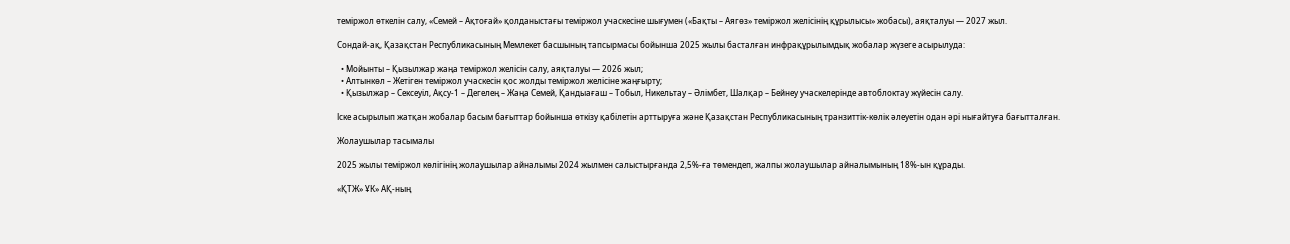теміржол өткелін салу, «Семей – Ақтоғай» қолданыстағы теміржол учаскесіне шығумен («Бақты – Аягөз» теміржол желісінің құрылысы» жобасы), аяқталуы — 2027 жыл.

Сондай-ақ, Қазақстан Республикасының Мемлекет басшының тапсырмасы бойынша 2025 жылы басталған инфрақұрылымдық жобалар жүзеге асырылуда:

  • Мойынты – Қызылжар жаңа теміржол желісін салу, аяқталуы — 2026 жыл;
  • Алтынкөл – Жетіген теміржол учаскесін қос жолды теміржол желісіне жаңғырту;
  • Қызылжар – Сексеуіл, Ақсу‑1 – Дегелең – Жаңа Семей, Қандыағаш – Тобыл, Никельтау – Әлімбет, Шалқар – Бейнеу учаскелерінде автоблоктау жүйесін салу.

Іске асырылып жатқан жобалар басым бағыттар бойынша өткізу қабілетін арттыруға және Қазақстан Республикасының транзиттік-көлік әлеуетін одан әрі нығайтуға бағытталған.

Жолаушылар тасымалы

2025 жылы теміржол көлігінің жолаушылар айналымы 2024 жылмен салыстырғанда 2,5%-ға төмендеп, жалпы жолаушылар айналымының 18%-ын құрады.

«ҚТЖ» ҰК» АҚ-ның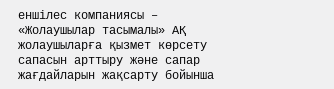еншілес компаниясы – «Жолаушылар тасымалы» АҚ жолаушыларға қызмет көрсету сапасын арттыру және сапар жағдайларын жақсарту бойынша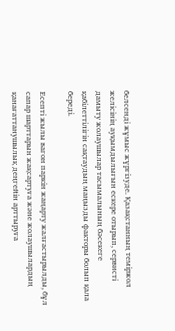белсенді жұмыс жүргізуде. Қазақстанның теміржол желісінің ауқымдылығын ескере отырып, сервисті дамыту жолаушылар тасымалының бәсекеге қабілеттілігін сақтаудың маңызды факторы болып қала береді.

Есепті жылы вагон паркін жаңарту жалғастырылды, бұл сапар шарттарын жақсартуға және жолаушылардың қанағаттанушылық деңгейін арттыруға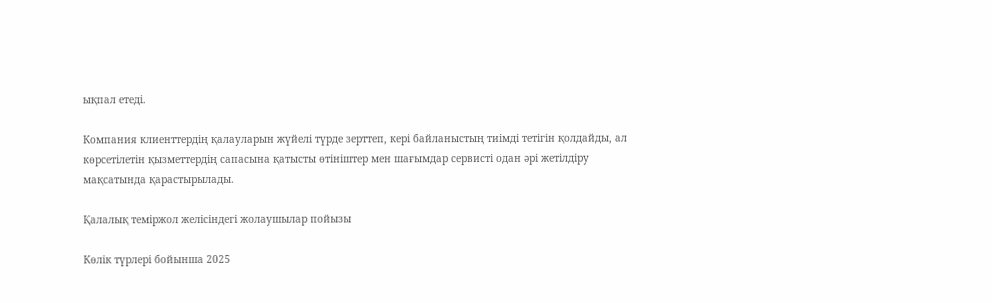ықпал етеді.

Компания клиенттердің қалауларын жүйелі түрде зерттеп, кері байланыстың тиімді тетігін қолдайды, ал көрсетілетін қызметтердің сапасына қатысты өтініштер мен шағымдар сервисті одан әрі жетілдіру мақсатында қарастырылады.

Қалалық теміржол желісіндегі жолаушылар пойызы

Көлік түрлері бойынша 2025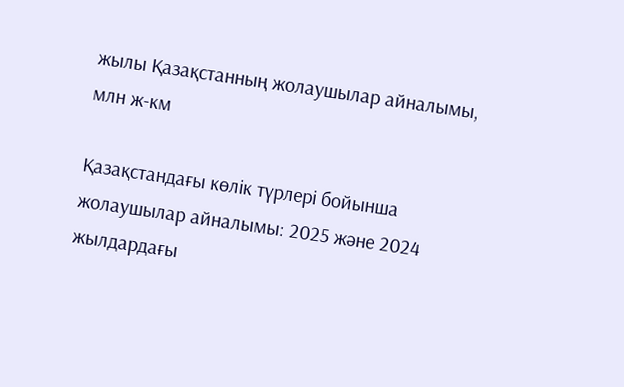жылы Қазақстанның жолаушылар айналымы, млн ж-км

Қазақстандағы көлік түрлері бойынша жолаушылар айналымы: 2025 және 2024 жылдардағы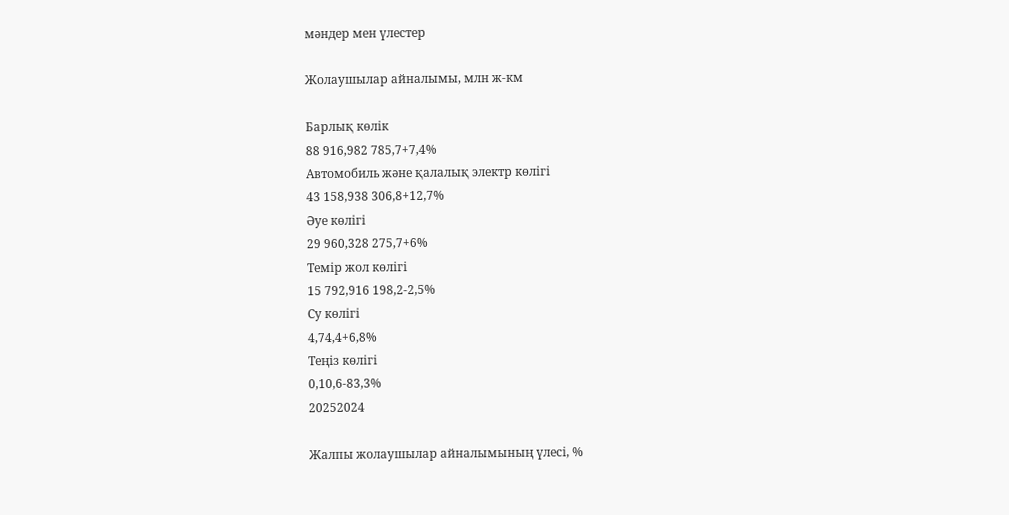мәндер мен үлестер

Жолаушылар айналымы, млн ж-км

Барлық көлік
88 916,982 785,7+7,4%
Автомобиль және қалалық электр көлігі
43 158,938 306,8+12,7%
Әуе көлігі
29 960,328 275,7+6%
Темір жол көлігі
15 792,916 198,2-2,5%
Су көлігі
4,74,4+6,8%
Теңіз көлігі
0,10,6-83,3%
20252024

Жалпы жолаушылар айналымының үлесі, %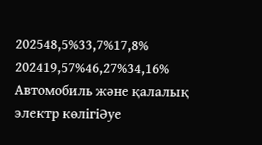202548,5%33,7%17,8%
202419,57%46,27%34,16%
Автомобиль және қалалық электр көлігіӘуе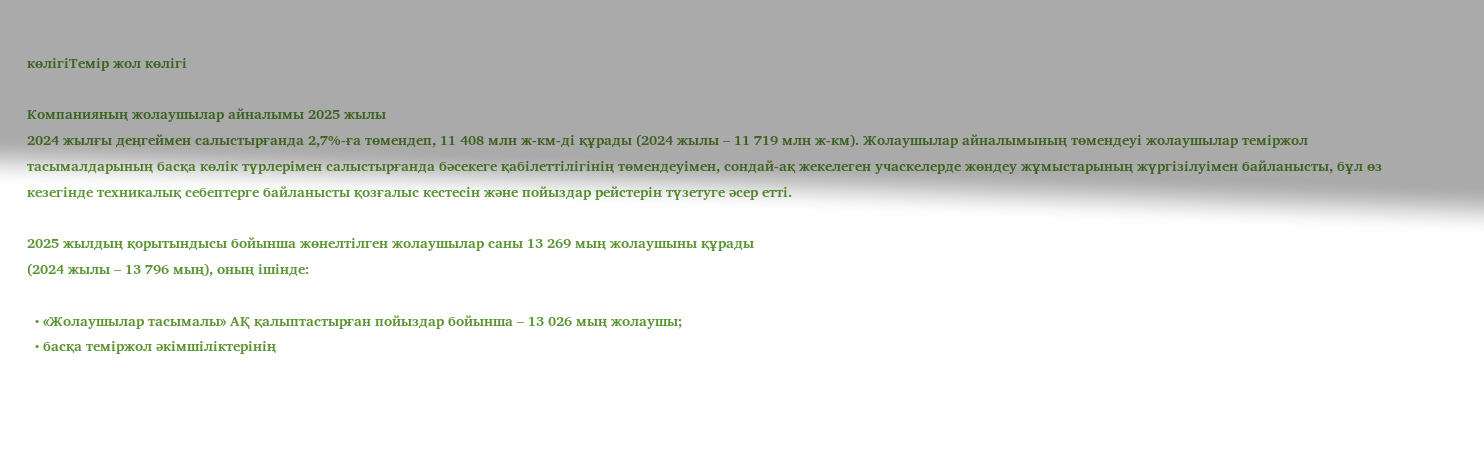көлігіТемір жол көлігі

Компанияның жолаушылар айналымы 2025 жылы
2024 жылғы деңгеймен салыстырғанда 2,7%-ға төмендеп, 11 408 млн ж-км-ді құрады (2024 жылы – 11 719 млн ж-км). Жолаушылар айналымының төмендеуі жолаушылар теміржол тасымалдарының басқа көлік түрлерімен салыстырғанда бәсекеге қабілеттілігінің төмендеуімен, сондай-ақ жекелеген учаскелерде жөндеу жұмыстарының жүргізілуімен байланысты, бұл өз кезегінде техникалық себептерге байланысты қозғалыс кестесін және пойыздар рейстерін түзетуге әсер етті.

2025 жылдың қорытындысы бойынша жөнелтілген жолаушылар саны 13 269 мың жолаушыны құрады
(2024 жылы – 13 796 мың), оның ішінде:

  • «Жолаушылар тасымалы» АҚ қалыптастырған пойыздар бойынша – 13 026 мың жолаушы;
  • басқа теміржол әкімшіліктерінің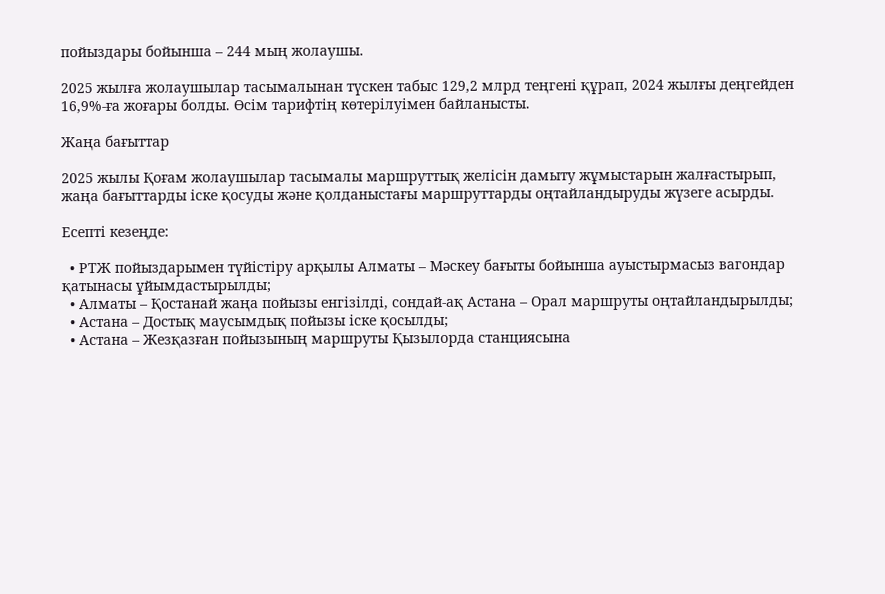пойыздары бойынша – 244 мың жолаушы.

2025 жылға жолаушылар тасымалынан түскен табыс 129,2 млрд теңгені құрап, 2024 жылғы деңгейден 16,9%-ға жоғары болды. Өсім тарифтің көтерілуімен байланысты.

Жаңа бағыттар

2025 жылы Қоғам жолаушылар тасымалы маршруттық желісін дамыту жұмыстарын жалғастырып, жаңа бағыттарды іске қосуды және қолданыстағы маршруттарды оңтайландыруды жүзеге асырды.

Есепті кезеңде:

  • РТЖ пойыздарымен түйістіру арқылы Алматы – Мәскеу бағыты бойынша ауыстырмасыз вагондар қатынасы ұйымдастырылды;
  • Алматы – Қостанай жаңа пойызы енгізілді, сондай-ақ Астана – Орал маршруты оңтайландырылды;
  • Астана – Достық маусымдық пойызы іске қосылды;
  • Астана – Жезқазған пойызының маршруты Қызылорда станциясына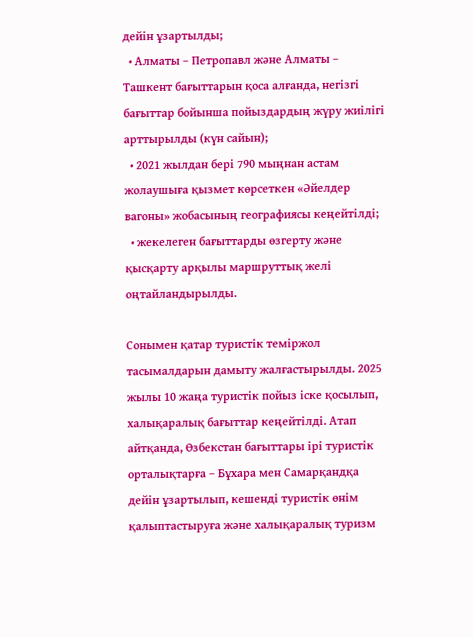дейін ұзартылды;
  • Алматы – Петропавл және Алматы – Ташкент бағыттарын қоса алғанда, негізгі бағыттар бойынша пойыздардың жүру жиілігі арттырылды (күн сайын);
  • 2021 жылдан бері 790 мыңнан астам жолаушыға қызмет көрсеткен «Әйелдер вагоны» жобасының географиясы кеңейтілді;
  • жекелеген бағыттарды өзгерту және қысқарту арқылы маршруттық желі оңтайландырылды.

Сонымен қатар туристік теміржол тасымалдарын дамыту жалғастырылды. 2025 жылы 10 жаңа туристік пойыз іске қосылып, халықаралық бағыттар кеңейтілді. Атап айтқанда, Өзбекстан бағыттары ірі туристік орталықтарға – Бұхара мен Самарқандқа дейін ұзартылып, кешенді туристік өнім қалыптастыруға және халықаралық туризм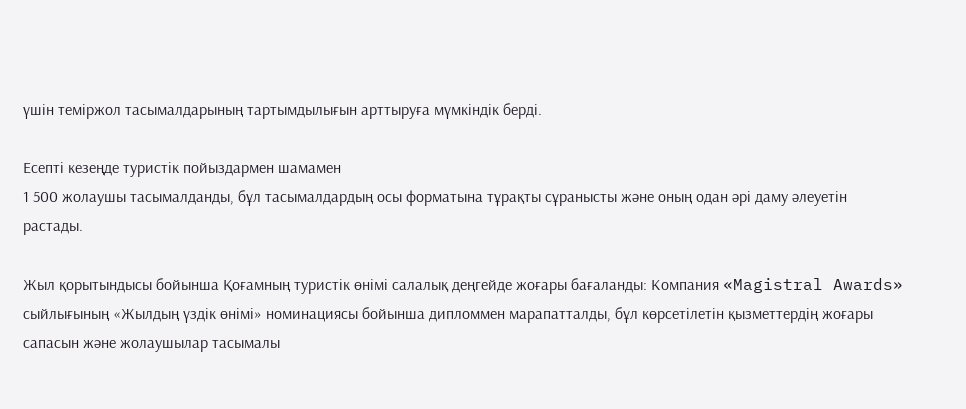үшін теміржол тасымалдарының тартымдылығын арттыруға мүмкіндік берді.

Есепті кезеңде туристік пойыздармен шамамен
1 500 жолаушы тасымалданды, бұл тасымалдардың осы форматына тұрақты сұранысты және оның одан әрі даму әлеуетін растады.

Жыл қорытындысы бойынша Қоғамның туристік өнімі салалық деңгейде жоғары бағаланды: Компания «Magistral Awards» сыйлығының «Жылдың үздік өнімі» номинациясы бойынша дипломмен марапатталды, бұл көрсетілетін қызметтердің жоғары сапасын және жолаушылар тасымалы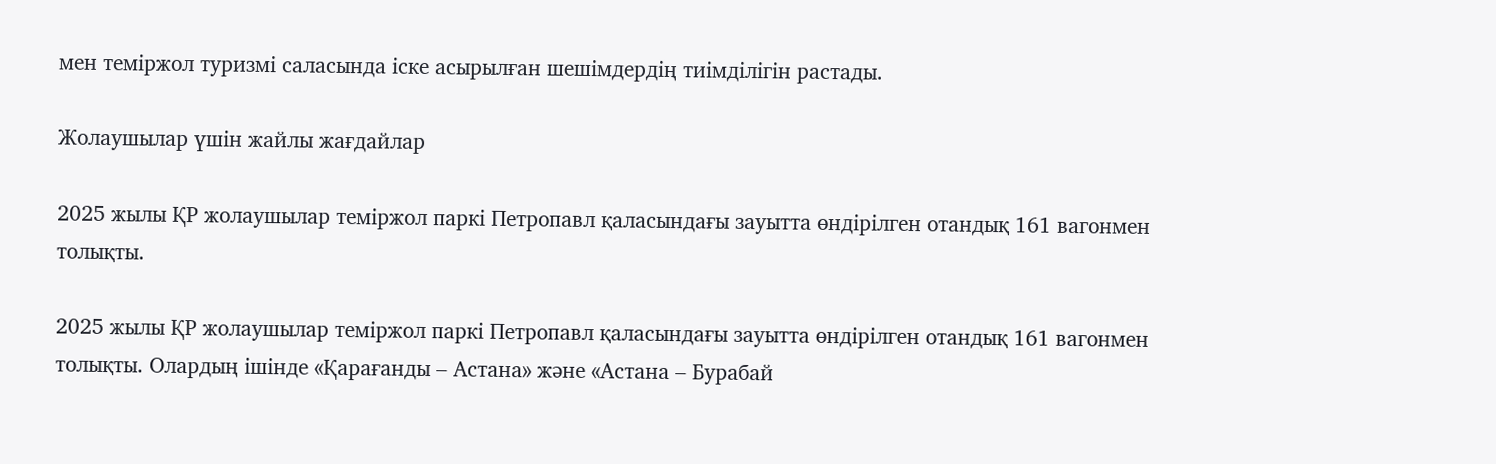мен теміржол туризмі саласында іске асырылған шешімдердің тиімділігін растады.

Жолаушылар үшін жайлы жағдайлар

2025 жылы ҚР жолаушылар теміржол паркі Петропавл қаласындағы зауытта өндірілген отандық 161 вагонмен толықты.

2025 жылы ҚР жолаушылар теміржол паркі Петропавл қаласындағы зауытта өндірілген отандық 161 вагонмен толықты. Олардың ішінде «Қарағанды – Астана» және «Астана – Бурабай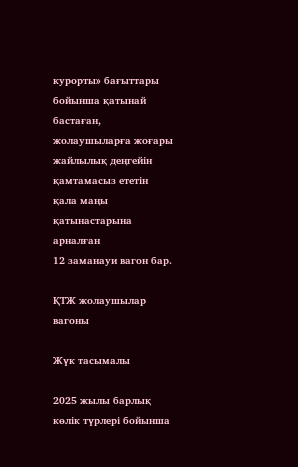курорты» бағыттары бойынша қатынай бастаған, жолаушыларға жоғары жайлылық деңгейін қамтамасыз ететін қала маңы қатынастарына арналған
12 заманауи вагон бар.

ҚТЖ жолаушылар вагоны

Жүк тасымалы

2025 жылы барлық көлік түрлері бойынша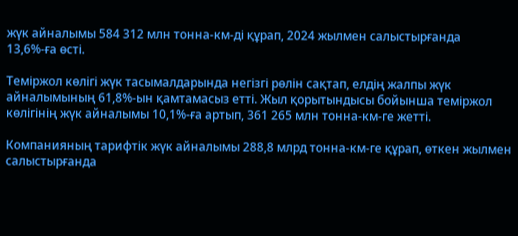жүк айналымы 584 312 млн тонна‑км-ді құрап, 2024 жылмен салыстырғанда 13,6%-ға өсті.

Теміржол көлігі жүк тасымалдарында негізгі рөлін сақтап, елдің жалпы жүк айналымының 61,8%-ын қамтамасыз етті. Жыл қорытындысы бойынша теміржол көлігінің жүк айналымы 10,1%-ға артып, 361 265 млн тонна‑км-ге жетті.

Компанияның тарифтік жүк айналымы 288,8 млрд тонна‑км-ге құрап, өткен жылмен салыстырғанда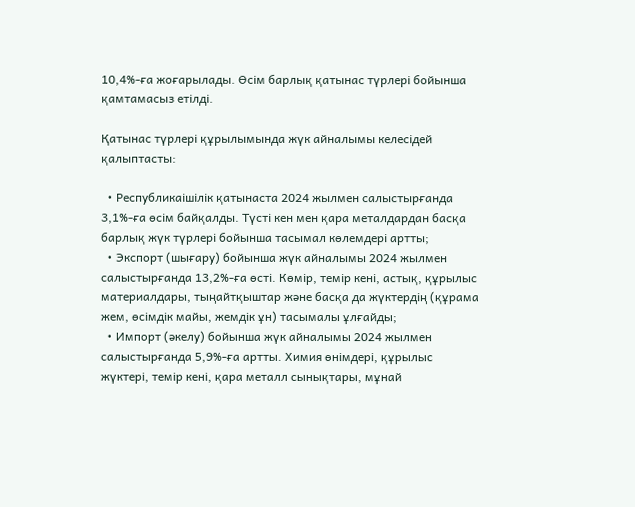10,4%-ға жоғарылады. Өсім барлық қатынас түрлері бойынша қамтамасыз етілді.

Қатынас түрлері құрылымында жүк айналымы келесідей қалыптасты:

  • Республикаішілік қатынаста 2024 жылмен салыстырғанда 3,1%-ға өсім байқалды. Түсті кен мен қара металдардан басқа барлық жүк түрлері бойынша тасымал көлемдері артты;
  • Экспорт (шығару) бойынша жүк айналымы 2024 жылмен салыстырғанда 13,2%-ға өсті. Көмір, темір кені, астық, құрылыс материалдары, тыңайтқыштар және басқа да жүктердің (құрама жем, өсімдік майы, жемдік ұн) тасымалы ұлғайды;
  • Импорт (әкелу) бойынша жүк айналымы 2024 жылмен салыстырғанда 5,9%-ға артты. Химия өнімдері, құрылыс жүктері, темір кені, қара металл сынықтары, мұнай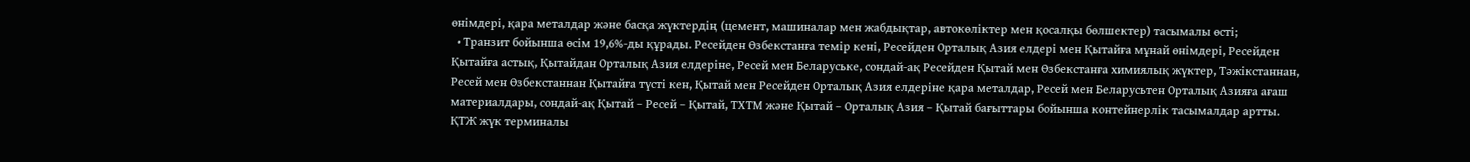өнімдері, қара металдар және басқа жүктердің (цемент, машиналар мен жабдықтар, автокөліктер мен қосалқы бөлшектер) тасымалы өсті;
  • Транзит бойынша өсім 19,6%-ды құрады. Ресейден Өзбекстанға темір кені, Ресейден Орталық Азия елдері мен Қытайға мұнай өнімдері, Ресейден Қытайға астық, Қытайдан Орталық Азия елдеріне, Ресей мен Беларуське, сондай-ақ Ресейден Қытай мен Өзбекстанға химиялық жүктер, Тәжікстаннан, Ресей мен Өзбекстаннан Қытайға түсті кен, Қытай мен Ресейден Орталық Азия елдеріне қара металдар, Ресей мен Беларусьтен Орталық Азияға ағаш материалдары, сондай-ақ Қытай – Ресей – Қытай, ТХТМ және Қытай – Орталық Азия – Қытай бағыттары бойынша контейнерлік тасымалдар артты.
ҚТЖ жүк терминалы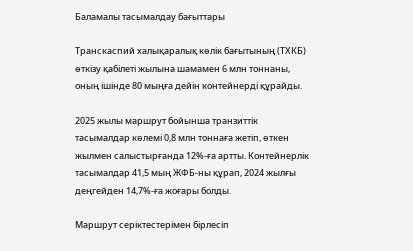Баламалы тасымалдау бағыттары

Транскаспий халықаралық көлік бағытының (ТХКБ) өткізу қабілеті жылына шамамен 6 млн тоннаны, оның ішінде 80 мыңға дейін контейнерді құрайды.

2025 жылы маршрут бойынша транзиттік тасымалдар көлемі 0,8 млн тоннаға жетіп, өткен жылмен салыстырғанда 12%-ға артты. Контейнерлік тасымалдар 41,5 мың ЖФБ-ны құрап, 2024 жылғы деңгейден 14,7%-ға жоғары болды.

Маршрут серіктестерімен бірлесіп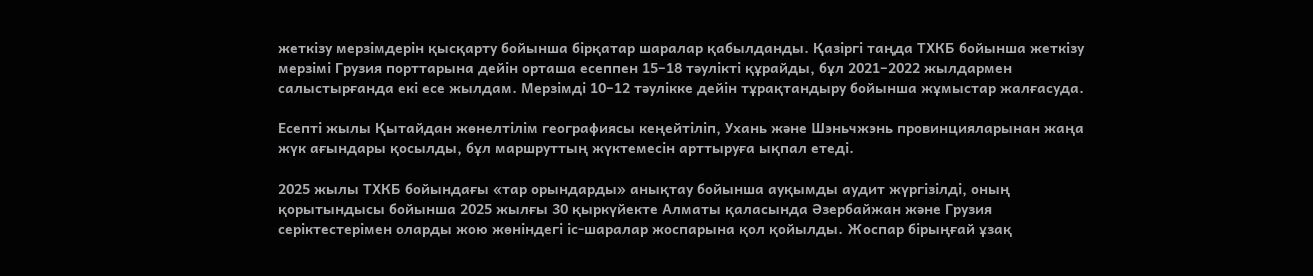жеткізу мерзімдерін қысқарту бойынша бірқатар шаралар қабылданды. Қазіргі таңда ТХКБ бойынша жеткізу мерзімі Грузия порттарына дейін орташа есеппен 15–18 тәулікті құрайды, бұл 2021–2022 жылдармен салыстырғанда екі есе жылдам. Мерзімді 10–12 тәулікке дейін тұрақтандыру бойынша жұмыстар жалғасуда.

Есепті жылы Қытайдан жөнелтілім географиясы кеңейтіліп, Ухань және Шэньчжэнь провинцияларынан жаңа жүк ағындары қосылды, бұл маршруттың жүктемесін арттыруға ықпал етеді.

2025 жылы ТХКБ бойындағы «тар орындарды» анықтау бойынша ауқымды аудит жүргізілді, оның қорытындысы бойынша 2025 жылғы 30 қыркүйекте Алматы қаласында Әзербайжан және Грузия серіктестерімен оларды жою жөніндегі іс‑шаралар жоспарына қол қойылды. Жоспар бірыңғай ұзақ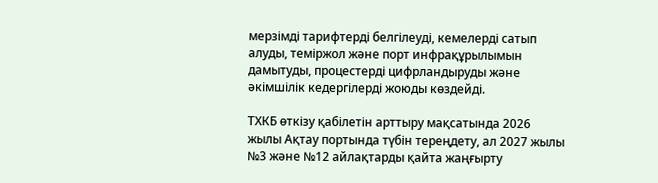мерзімді тарифтерді белгілеуді, кемелерді сатып алуды, теміржол және порт инфрақұрылымын дамытуды, процестерді цифрландыруды және әкімшілік кедергілерді жоюды көздейді.

ТХКБ өткізу қабілетін арттыру мақсатында 2026 жылы Ақтау портында түбін тереңдету, ал 2027 жылы №3 және №12 айлақтарды қайта жаңғырту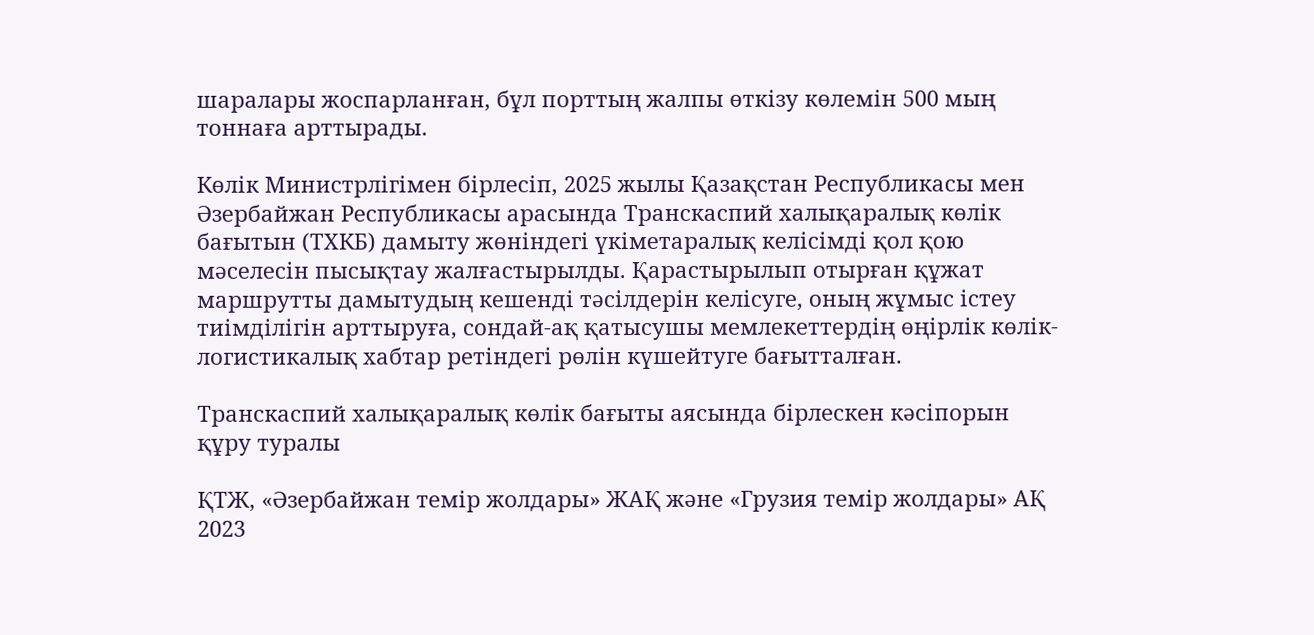шаралары жоспарланған, бұл порттың жалпы өткізу көлемін 500 мың тоннаға арттырады.

Көлік Министрлігімен бірлесіп, 2025 жылы Қазақстан Республикасы мен Әзербайжан Республикасы арасында Транскаспий халықаралық көлік бағытын (ТХКБ) дамыту жөніндегі үкіметаралық келісімді қол қою мәселесін пысықтау жалғастырылды. Қарастырылып отырған құжат маршрутты дамытудың кешенді тәсілдерін келісуге, оның жұмыс істеу тиімділігін арттыруға, сондай-ақ қатысушы мемлекеттердің өңірлік көлік-логистикалық хабтар ретіндегі рөлін күшейтуге бағытталған.

Транскаспий халықаралық көлік бағыты аясында бірлескен кәсіпорын құру туралы

ҚТЖ, «Әзербайжан темір жолдары» ЖАҚ және «Грузия темір жолдары» АҚ 2023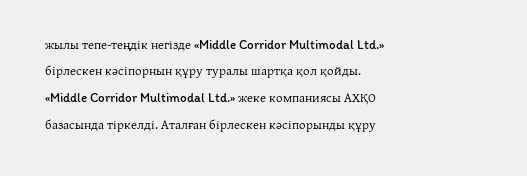жылы тепе-теңдік негізде «Middle Corridor Multimodal Ltd.» бірлескен кәсіпорнын құру туралы шартқа қол қойды. «Middle Corridor Multimodal Ltd.» жеке компаниясы АХҚО базасында тіркелді. Аталған бірлескен кәсіпорынды құру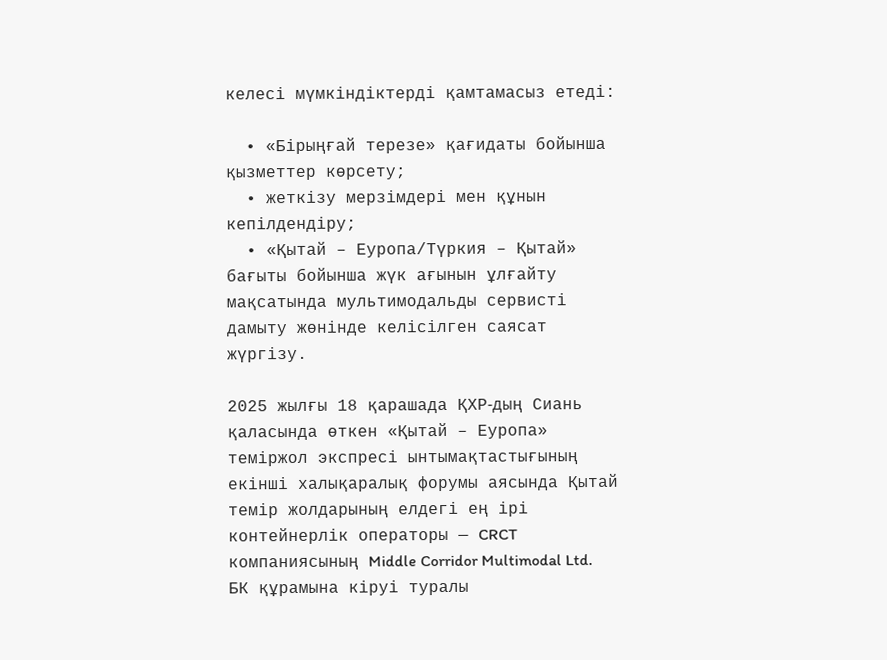келесі мүмкіндіктерді қамтамасыз етеді:

  • «Бірыңғай терезе» қағидаты бойынша қызметтер көрсету;
  • жеткізу мерзімдері мен құнын кепілдендіру;
  • «Қытай – Еуропа/Түркия – Қытай» бағыты бойынша жүк ағынын ұлғайту мақсатында мультимодальды сервисті дамыту жөнінде келісілген саясат жүргізу.

2025 жылғы 18 қарашада ҚХР‑дың Сиань қаласында өткен «Қытай – Еуропа» теміржол экспресі ынтымақтастығының екінші халықаралық форумы аясында Қытай темір жолдарының елдегі ең ірі контейнерлік операторы — CRCT компаниясының Middle Corridor Multimodal Ltd. БК құрамына кіруі туралы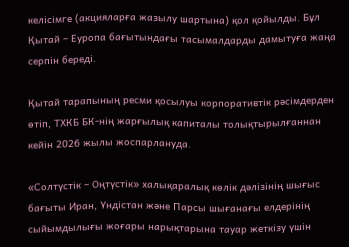келісімге (акцияларға жазылу шартына) қол қойылды. Бұл Қытай – Еуропа бағытындағы тасымалдарды дамытуға жаңа серпін береді.

Қытай тарапының ресми қосылуы корпоративтік рәсімдерден өтіп, ТХКБ БК‑нің жарғылық капиталы толықтырылғаннан кейін 2026 жылы жоспарлануда.

«Солтүстік – Оңтүстік» халықаралық көлік дәлізінің шығыс бағыты Иран, Үндістан және Парсы шығанағы елдерінің сыйымдылығы жоғары нарықтарына тауар жеткізу үшін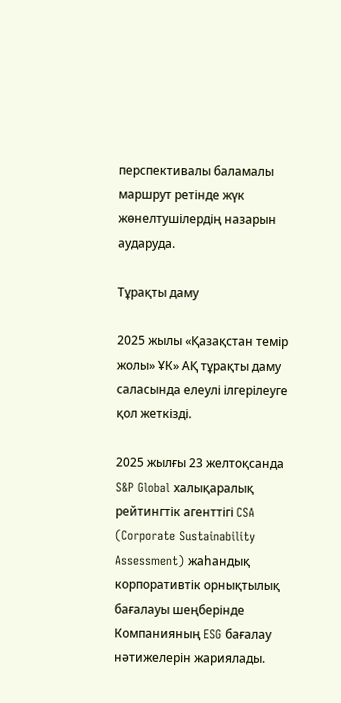перспективалы баламалы маршрут ретінде жүк жөнелтушілердің назарын аударуда.

Тұрақты даму

2025 жылы «Қазақстан темір жолы» ҰК» АҚ тұрақты даму саласында елеулі ілгерілеуге қол жеткізді.

2025 жылғы 23 желтоқсанда S&P Global халықаралық рейтингтік агенттігі CSA (Corporate Sustainability Assessment) жаһандық корпоративтік орнықтылық бағалауы шеңберінде Компанияның ESG бағалау нәтижелерін жариялады.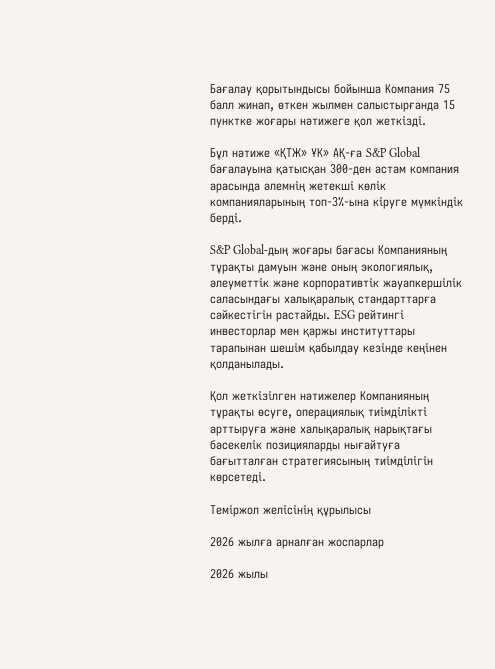Бағалау қорытындысы бойынша Компания 75 балл жинап, өткен жылмен салыстырғанда 15 пунктке жоғары нәтижеге қол жеткізді.

Бұл нәтиже «ҚТЖ» ҰК» АҚ-ға S&P Global бағалауына қатысқан 300-ден астам компания арасында әлемнің жетекші көлік компанияларының топ‑3%-ына кіруге мүмкіндік берді.

S&P Global-дың жоғары бағасы Компанияның тұрақты дамуын және оның экологиялық, әлеуметтік және корпоративтік жауапкершілік саласындағы халықаралық стандарттарға сәйкестігін растайды. ESG рейтингі инвесторлар мен қаржы институттары тарапынан шешім қабылдау кезінде кеңінен қолданылады.

Қол жеткізілген нәтижелер Компанияның тұрақты өсуге, операциялық тиімділікті арттыруға және халықаралық нарықтағы бәсекелік позицияларды нығайтуға бағытталған стратегиясының тиімділігін көрсетеді.

Теміржол желісінің құрылысы

2026 жылға арналған жоспарлар

2026 жылы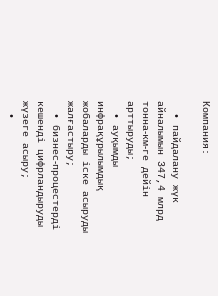Компания:

  • пайдалану жүк айналымын 347,4 млрд тонна‑км‑ге дейін арттыруды;
  • ауқымды инфрақұрылымдық жобаларды іске асыруды жалғастыру;
  • бизнес‑процестерді кешенді цифрландыруды жүзеге асыру;
  •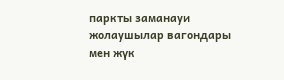паркты заманауи жолаушылар вагондары мен жүк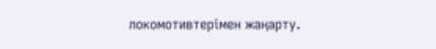локомотивтерімен жаңарту.